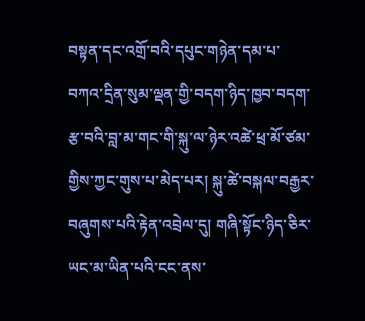བསྟན་དང་འགྲོ་བའི་དཔུང་གཉེན་དམ་པ་བཀའ་དྲིན་སུམ་ལྡན་གྱི་བདག་ཉིད་ཁྱབ་བདག་རྩ་བའི་བླ་མ་གང་གི་སྐུ་ལ་ཉེར་འཚེ་ཕྲ་མོ་ཙམ་གྱིས་ཀྱང་གུས་པ་མེད་པར། སྐུ་ཚེ་བསྐལ་བརྒྱར་བཞུགས་པའི་རྟེན་འབྲེལ་དུ། གཞི་སྟོང་ཉིད་ཅིར་ཡང་མ་ཡིན་པའི་ངང་ནས་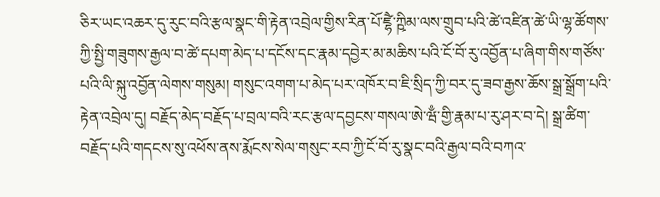ཅིར་ཡང་འཆར་དུ་རུང་བའི་རྩལ་སྣང་གི་རྟེན་འབྲེལ་གྱིས་རིན་པོ་ཛྷཻ་ཀྵིམ་ལས་གྲུབ་པའི་ཚེ་འཛིན་ཚེ་ཡི་ལྷ་ཚོགས་ཀྱི་སྤྱི་གཟུགས་རྒྱལ་བ་ཚེ་དཔག་མེད་པ་དངོས་དང་རྣམ་དབྱེར་མ་མཆིས་པའི་ངོ་བོ་རུ་འབྱོན་པ་ཞིག་གིས་གཙོས་པའི་ལི་སྐུ་འབྱོན་ལེགས་གསུམ། གསུང་འགག་པ་མེད་པར་འཁོར་བ་ཇི་སྲིད་ཀྱི་བར་དུ་ཟབ་རྒྱས་ཆོས་སྒྲ་སྒྲོག་པའི་རྟེན་འབྲེལ་དུ། བརྗོད་མེད་བརྗོད་པ་བྲལ་བའི་རང་རྩལ་དབྱངས་གསལ་ཨེ་ཝྃ་གྱི་རྣམ་པ་རུ་ཤར་བ་དེ། སྒྲ་ཚིག་བརྗོད་པའི་གདངས་སུ་འཕོས་ནས་རྨོངས་སེལ་གསུང་རབ་ཀྱི་ངོ་བོ་རུ་སྣང་བའི་རྒྱལ་བའི་བཀའ་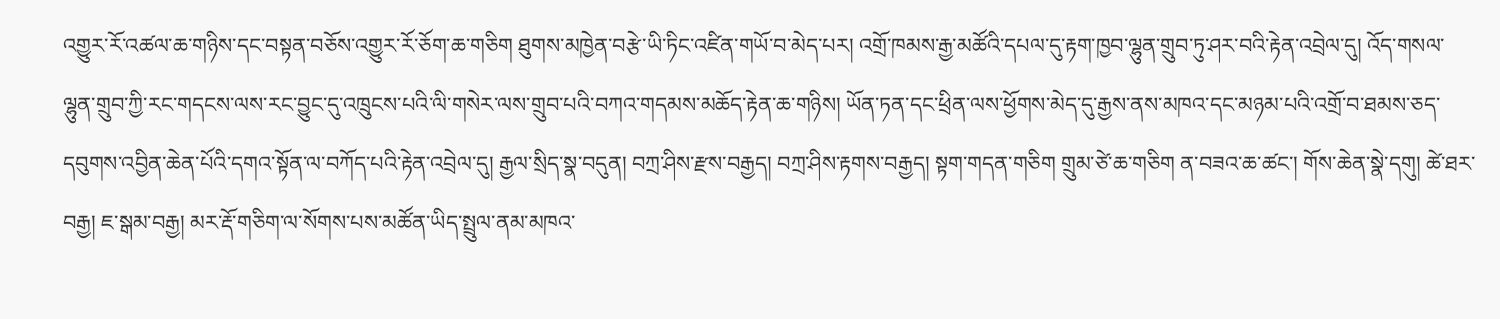འགྱུར་རོ་འཚལ་ཆ་གཉིས་དང་བསྟན་བཅོས་འགྱུར་རོ་ཅོག་ཆ་གཅིག ཐུགས་མཁྱེན་བརྩེ་ཡི་ཏིང་འཛིན་གཡོ་བ་མེད་པར། འགྲོ་ཁམས་རྒྱ་མཚོའི་དཔལ་དུ་རྟག་ཁྱབ་ལྷུན་གྲུབ་ཏུ་ཤར་བའི་རྟེན་འབྲེལ་དུ། འོད་གསལ་ལྷུན་གྲུབ་ཀྱི་རང་གདངས་ལས་རང་བྱུང་དུ་འཁྲུངས་པའི་ལི་གསེར་ལས་གྲུབ་པའི་བཀའ་གདམས་མཆོད་རྟེན་ཆ་གཉིས། ཡོན་ཏན་དང་ཕྲིན་ལས་ཕྱོགས་མེད་དུ་རྒྱས་ནས་མཁའ་དང་མཉམ་པའི་འགྲོ་བ་ཐམས་ཅད་དབུགས་འབྱིན་ཆེན་པོའི་དགའ་སྟོན་ལ་བཀོད་པའི་རྟེན་འབྲེལ་དུ། རྒྱལ་སྲིད་སྣ་བདུན། བཀྲ་ཤིས་རྫས་བརྒྱད། བཀྲ་ཤིས་རྟགས་བརྒྱད། སྟག་གདན་གཅིག གྲུམ་ཙེ་ཆ་གཅིག ན་བཟའ་ཆ་ཚང་། གོས་ཆེན་སྣེ་དགུ། ཚེ་ཐར་བརྒྱ། ཇ་སྒམ་བརྒྱ། མར་རྡོ་གཅིག་ལ་སོགས་པས་མཚོན་ཡིད་སྤྲུལ་ནམ་མཁའ་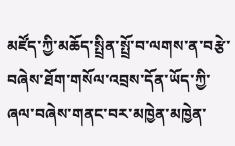མཛོད་ཀྱི་མཆོད་སྤྲིན་སྤྲོ་བ་ལགས་ན་བརྩེ་བཞེས་ཐོག་གསོལ་འབྲས་དོན་ཡོད་ཀྱི་ཞལ་བཞེས་གནང་བར་མཁྱེན་མཁྱེན་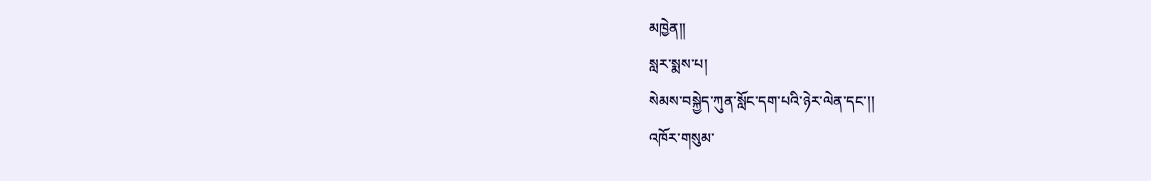མཁྱེན།།
སླར་སྨས་པ།
སེམས་བསྐྱེད་ཀུན་སློང་དག་པའི་ཉེར་ལེན་དང་།།
འཁོར་གསུམ་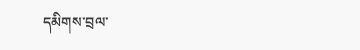དམིགས་བྲལ་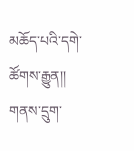མཆོད་པའི་དགེ་ཚོགས་རྒྱུན།།
གནས་དྲུག་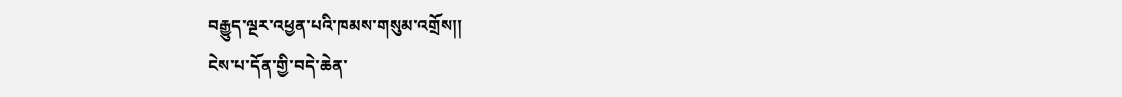བརྒྱུད་ལྔར་འཕྱན་པའི་ཁམས་གསུམ་འགྲོས།།
ངེས་པ་དོན་གྱི་བདེ་ཆེན་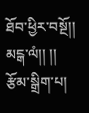ཐོབ་ཕྱིར་བསྔོ།། མངྒ་ལཾ།། །།
རྩོམ་སྒྲིག་པ།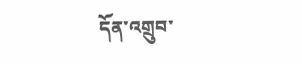དོན་འགྲུབ་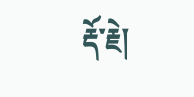རྡོ་རྗེ།